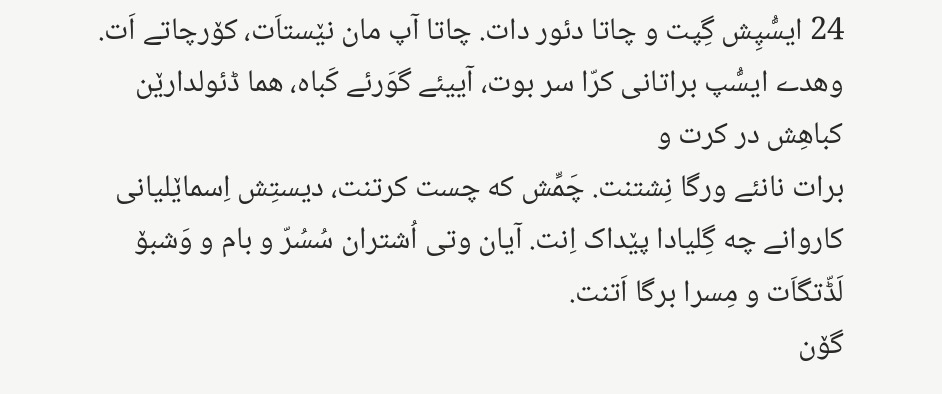24 ایسُّپِش گِپت و چاتا دئور دات. چاتا آپ مان نێستاَت، کۆرچاتے اَت.
وهدے ایسُّپ براتانی کرّا سر بوت، آییئے گوَرئے کَباه، هما ڈئولدارێن کباهِش در کرت و
برات نانئے ورگا نِشتنت. چَمِّش که چست کرتنت، دیستِش اِسماێلیانی کاروانے چه گِلیادا پێداک اِنت. آیان وتی اُشتران سُسُرّ و بام و وَشبۆ لَڈّتگاَت و مِسرا برگا اَتنت.
گۆن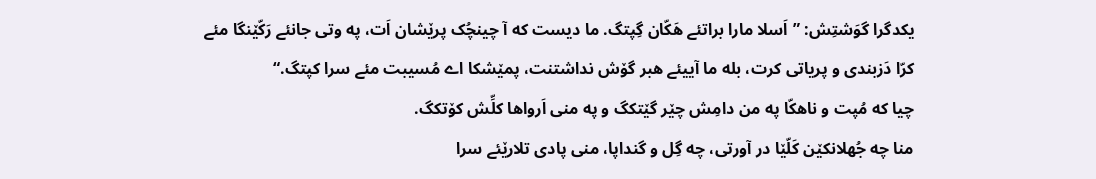یکدگرا گوَشتِش: ”اَسلا مارا براتئے هَکّان گِپتگ. ما دیست که آ چینچُک پرێشان اَت، په وتی جانئے رَکّێنگا مئے کرّا دَزبندی و پریاتی کرت، بله ما آییئے هبر گۆش نداشتنت، پمێشکا اے مُسیبت مئے سرا کپتگ.“
چیا که مُپت و ناهکّا په من دامِش چێر گێتکگ و په منی اَرواها کلِّش کۆتکگ.
منا چه جُهلانکێن کَلّێا در آورتی، چه گِل و گنداپا، منی پادی تلارێئے سرا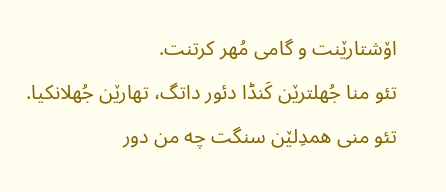اۆشتارێنت و گامی مُهر کرتنت.
تئو منا جُهلترێن کَنڈا دئور داتگ، تهارێن جُهلانکیا.
تئو منی همدِلێن سنگت چه من دور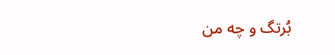بُرتگ و چه من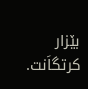بێزار کرتگاَنت.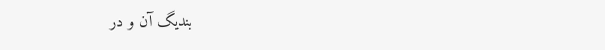بندیگ آن و در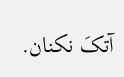آتکَ نکنان.